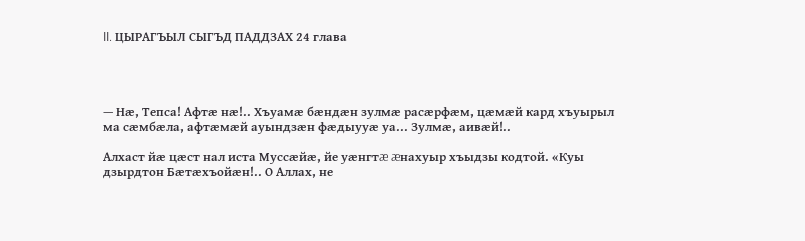II. ЦЫРАГЪЫЛ СЫГЪД ПАДДЗАХ 24 глава




— Нæ, Тепса! Афтæ нæ!.. Хъуамæ бæндæн зулмæ расæрфæм, цæмæй кард хъуырыл ма сæмбæла, афтæмæй ауындзæн фæдыууæ уа... Зулмæ, аивæй!..

Алхаст йæ цæст нал иста Муссæйæ, йе уæнгтæ æнахуыр хъыдзы кодтой. «Куы дзырдтон Бæтæхъойæн!.. О Аллах, не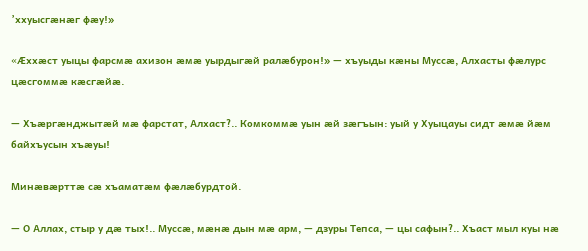’ххуысгæнæг фæу!»

«Æххæст уыцы фарсмæ ахизон æмæ уырдыгæй ралæбурон!» — хъуыды кæны Муссæ, Алхасты фæлурс цæсгоммæ кæсгæйæ.

— Хъæргæнджытæй мæ фарстат, Алхаст?.. Комкоммæ уын æй зæгъын: уый у Хуыцауы сидт æмæ йæм байхъусын хъæуы!

Минæвæрттæ сæ хъаматæм фæлæбурдтой.

— О Аллах, стыр у дæ тых!.. Муссæ, мæнæ дын мæ арм, — дзуры Тепса, — цы сафын?.. Хъаст мыл куы нæ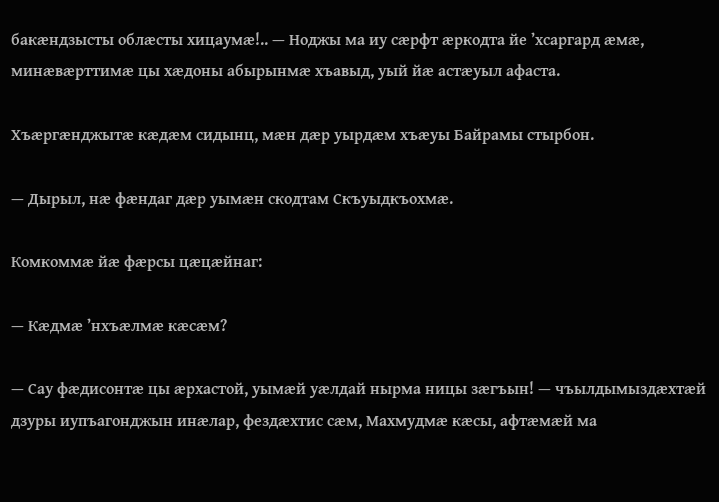бакæндзысты облæсты хицаумæ!.. — Ноджы ма иу сæрфт æркодта йе ’хсаргард æмæ, минæвæрттимæ цы хæдоны абырынмæ хъавыд, уый йæ астæуыл афаста.

Хъæргæнджытæ кæдæм сидынц, мæн дæр уырдæм хъæуы Байрамы стырбон.

— Дырыл, нæ фæндаг дæр уымæн скодтам Скъуыдкъохмæ.

Комкоммæ йæ фæрсы цæцæйнаг:

— Кæдмæ ’нхъæлмæ кæсæм?

— Сау фæдисонтæ цы æрхастой, уымæй уæлдай нырма ницы зæгъын! — чъылдымыздæхтæй дзуры иупъагонджын инæлар, фездæхтис сæм, Махмудмæ кæсы, афтæмæй ма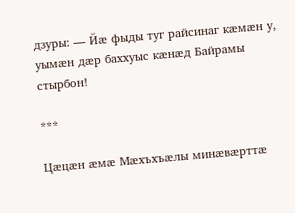дзуры: — Йæ фыды туг райсинаг кæмæн у, уымæн дæр баххуыс кæнæд Байрамы стырбон!

***

Цæцæн æмæ Мæхъхъæлы минæвæрттæ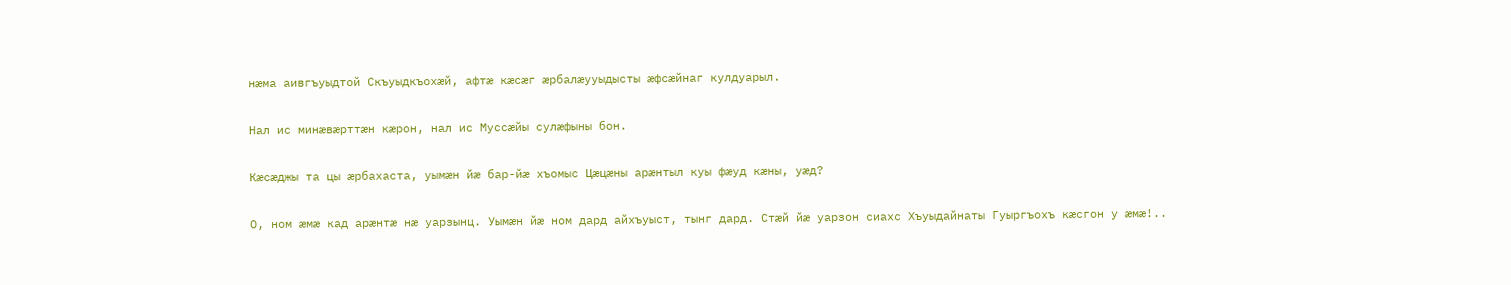нæма аивгъуыдтой Скъуыдкъохæй, афтæ кæсæг æрбалæууыдысты æфсæйнаг кулдуарыл.

Нал ис минæвæрттæн кæрон, нал ис Муссæйы сулæфыны бон.

Кæсæджы та цы æрбахаста, уымæн йæ бар-йæ хъомыс Цæцæны арæнтыл куы фæуд кæны, уæд?

О, ном æмæ кад арæнтæ нæ уарзынц. Уымæн йæ ном дард айхъуыст, тынг дард. Стæй йæ уарзон сиахс Хъуыдайнаты Гуыргъохъ кæсгон у æмæ!..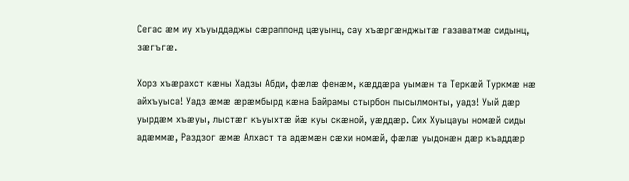Сегас æм иу хъуыддаджы сæраппонд цæуынц, сау хъæргæнджытæ газаватмæ сидынц, зæгъгæ.

Хорз хъæрахст кæны Хадзы Абди, фæлæ фенæм, кæддæра уымæн та Теркæй Туркмæ нæ айхъуыса! Уадз æмæ æрæмбырд кæна Байрамы стырбон пысылмонты, уадз! Уый дæр уырдæм хъæуы, лыстæг къуыхтæ йæ куы скæной, уæддæр. Сих Хуыцауы номæй сиды адæммæ, Раздзог æмæ Алхаст та адæмæн сæхи номæй, фæлæ уыдонæн дæр къаддæр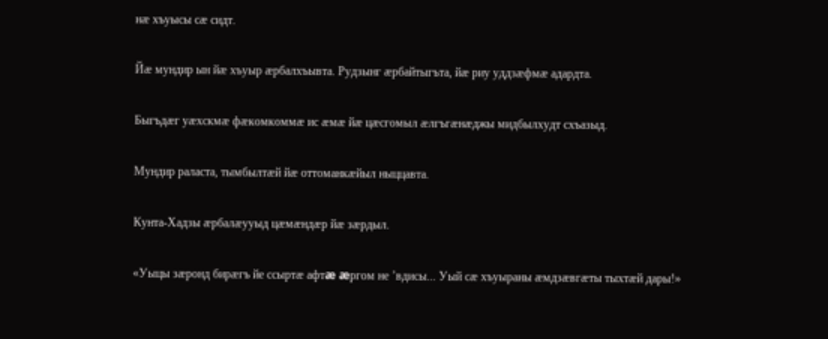нæ хъуысы сæ сидт.

Йæ мундир ын йæ хъуыр æрбалхъывта. Рудзынг æрбайтыгъта, йæ риу уддзæфмæ адардта.

Быгъдæг уæхскмæ фæкомкоммæ ис æмæ йæ цæсгомыл æлгъгæнæджы мидбылхудт схъазыд.

Мундир раласта, тымбылтæй йæ оттоманкæйыл ныццавта.

Кунта-Хадзы æрбалæууыд цæмæндæр йæ зæрдыл.

«Уыцы зæронд бирæгъ йе ссыртæ афтæ æргом не ’вдисы... Уый сæ хъуыраны æмдзæвгæты тыхтæй дары!»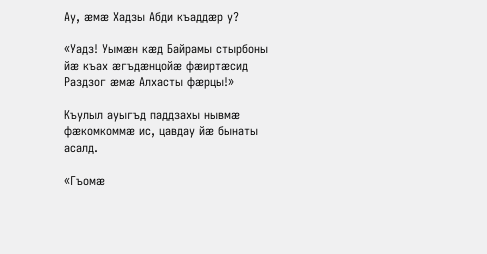Ау, æмæ Хадзы Абди къаддæр у?

«Уадз! Уымæн кæд Байрамы стырбоны йæ къах æгъдæнцойæ фæиртæсид Раздзог æмæ Алхасты фæрцы!»

Къулыл ауыгъд паддзахы нывмæ фæкомкоммæ ис, цавдау йæ бынаты асалд.

«Гъомæ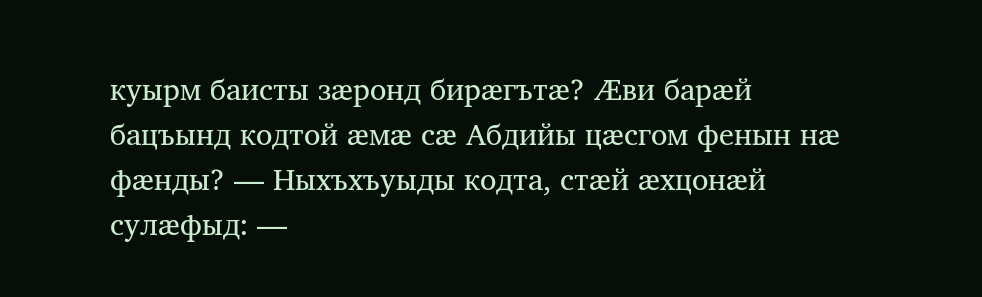куырм баисты зæронд бирæгътæ? Æви барæй бацъынд кодтой æмæ сæ Абдийы цæсгом фенын нæ фæнды? — Ныхъхъуыды кодта, стæй æхцонæй сулæфыд: —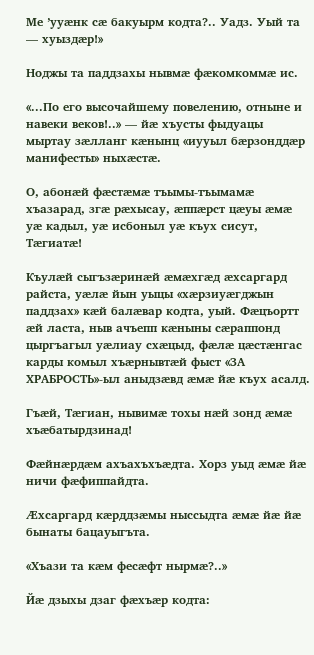Ме ’ууæнк сæ бакуырм кодта?.. Уадз. Уый та — хуыздæр!»

Ноджы та паддзахы нывмæ фæкомкоммæ ис.

«...По его высочайшему повелению, отныне и навеки веков!..» — йæ хъусты фыдуацы мыртау зæлланг кæнынц «иууыл бæрзонддæр манифесты» ныхæстæ.

О, абонæй фæстæмæ тъымы-тъымамæ хъазарад, згæ рæхысау, æппæрст цæуы æмæ уæ кадыл, уæ исбоныл уæ къух сисут, Тæгиатæ!

Къулæй сыгъзæринæй æмæхгæд æхсаргард райста, уæлæ йын уыцы «хæрзиуæгджын паддзах» кæй балæвар кодта, уый. Фæцъортт æй ласта, ныв ачъепп кæныны сæраппонд цыргъагыл уæлиау схæцыд, фæлæ цæстæнгас карды комыл хъæрнывтæй фыст «ЗА ХРАБРОСТЬ»-ыл аныдзæвд æмæ йæ къух асалд.

Гъæй, Тæгиан, нывимæ тохы нæй зонд æмæ хъæбатырдзинад!

Фæйнæрдæм ахъахъхъæдта. Хорз уыд æмæ йæ ничи фæфиппайдта.

Æхсаргард кæрддзæмы ныссыдта æмæ йæ йæ бынаты бацауыгъта.

«Хъази та кæм фесæфт нырмæ?..»

Йæ дзыхы дзаг фæхъæр кодта: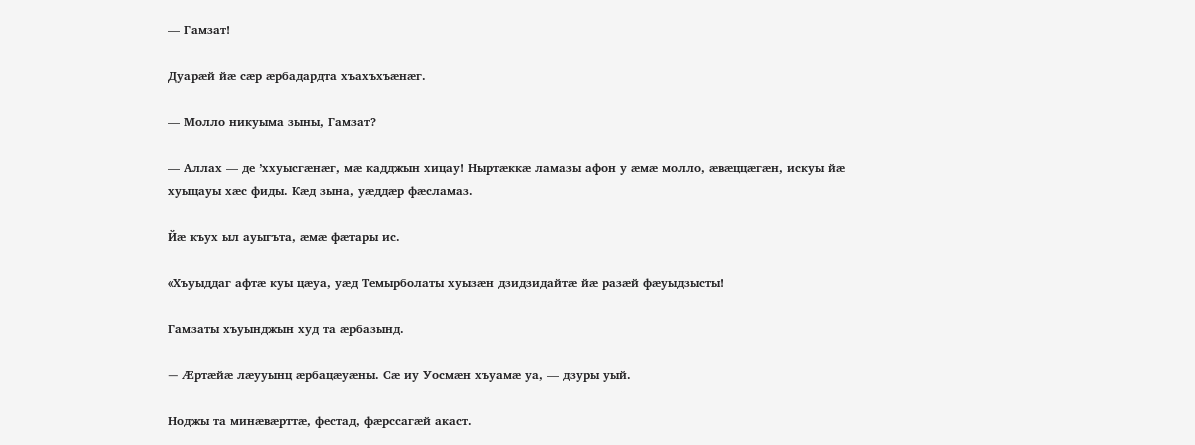— Гамзат!

Дуарæй йæ сæр æрбадардта хъахъхъæнæг.

— Молло никуыма зыны, Гамзат?

— Аллах — де ’ххуысгæнæг, мæ кадджын хицау! Ныртæккæ ламазы афон у æмæ молло, æвæццæгæн, искуы йæ хуыцауы хæс фиды. Кæд зына, уæддæр фæсламаз.

Йæ къух ыл ауыгъта, æмæ фæтары ис.

«Хъуыддаг афтæ куы цæуа, уæд Темырболаты хуызæн дзидзидайтæ йæ разæй фæуыдзысты!

Гамзаты хъуынджын худ та æрбазынд.

— Æртæйæ лæууынц æрбацæуæны. Сæ иу Уосмæн хъуамæ уа, — дзуры уый.

Ноджы та минæвæрттæ, фестад, фæрссагæй акаст.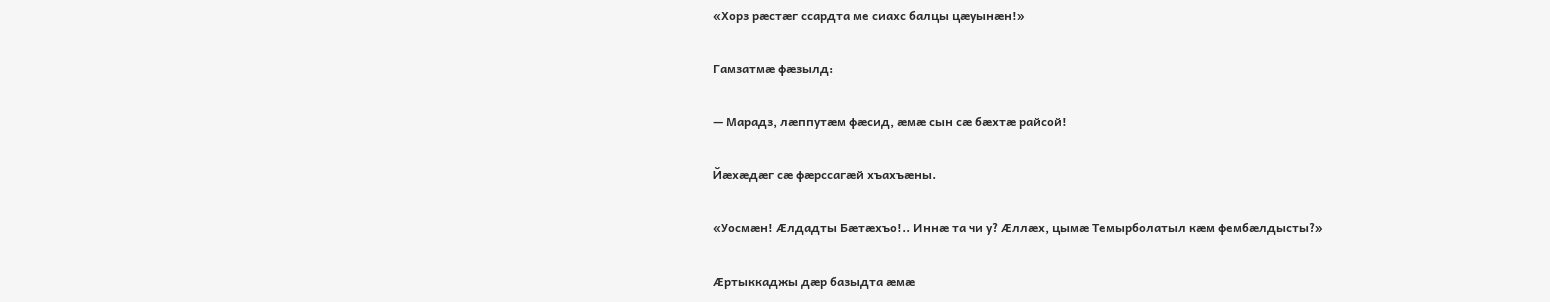«Хорз рæстæг ссардта ме сиахс балцы цæуынæн!»

Гамзатмæ фæзылд:

— Марадз, лæппутæм фæсид, æмæ сын сæ бæхтæ райсой!

Йæхæдæг сæ фæрссагæй хъахъæны.

«Уосмæн! Æлдадты Бæтæхъо!.. Иннæ та чи у? Æллæх, цымæ Темырболатыл кæм фембæлдысты?»

Æртыккаджы дæр базыдта æмæ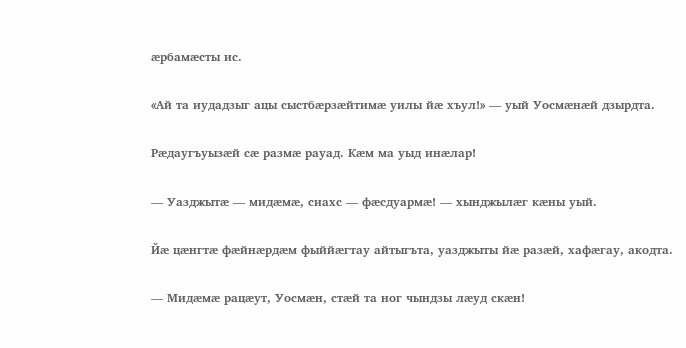æрбамæсты ис.

«Ай та иудадзыг ацы сыстбæрзæйтимæ уилы йæ хъул!» — уый Уосмæнæй дзырдта.

Рæдаугъуызæй сæ размæ рауад. Кæм ма уыд инæлар!

— Уазджытæ — мидæмæ, сиахс — фæсдуармæ! — хынджылæг кæны уый.

Йæ цæнгтæ фæйнæрдæм фыййæгтау айтыгъта, уазджыты йæ разæй, хафæгау, акодта.

— Мидæмæ рацæут, Уосмæн, стæй та ног чындзы лæуд скæн!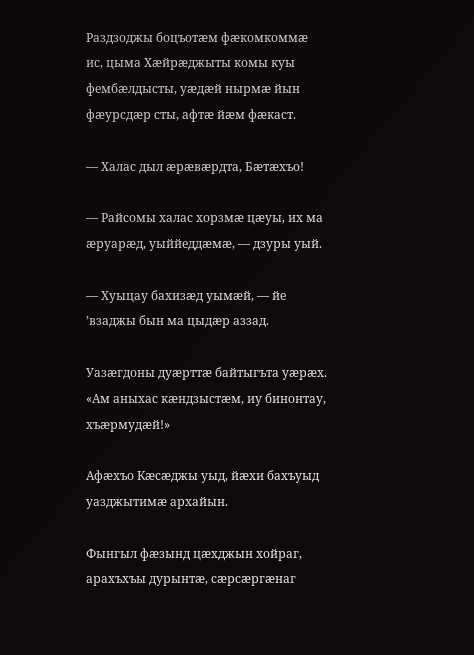Раздзоджы боцъотæм фæкомкоммæ ис, цыма Хæйрæджыты комы куы фембæлдысты, уæдæй нырмæ йын фæурсдæр сты, афтæ йæм фæкаст.

— Халас дыл æрæвæрдта, Бæтæхъо!

— Райсомы халас хорзмæ цæуы, их ма æруарæд, уыййеддæмæ, — дзуры уый.

— Хуыцау бахизæд уымæй, — йе ’взаджы бын ма цыдæр аззад.

Уазæгдоны дуæрттæ байтыгъта уæрæх. «Ам аныхас кæндзыстæм, иу бинонтау, хъæрмудæй!»

Афæхъо Кæсæджы уыд, йæхи бахъуыд уазджытимæ архайын.

Фынгыл фæзынд цæхджын хойраг, арахъхъы дурынтæ, сæрсæргæнаг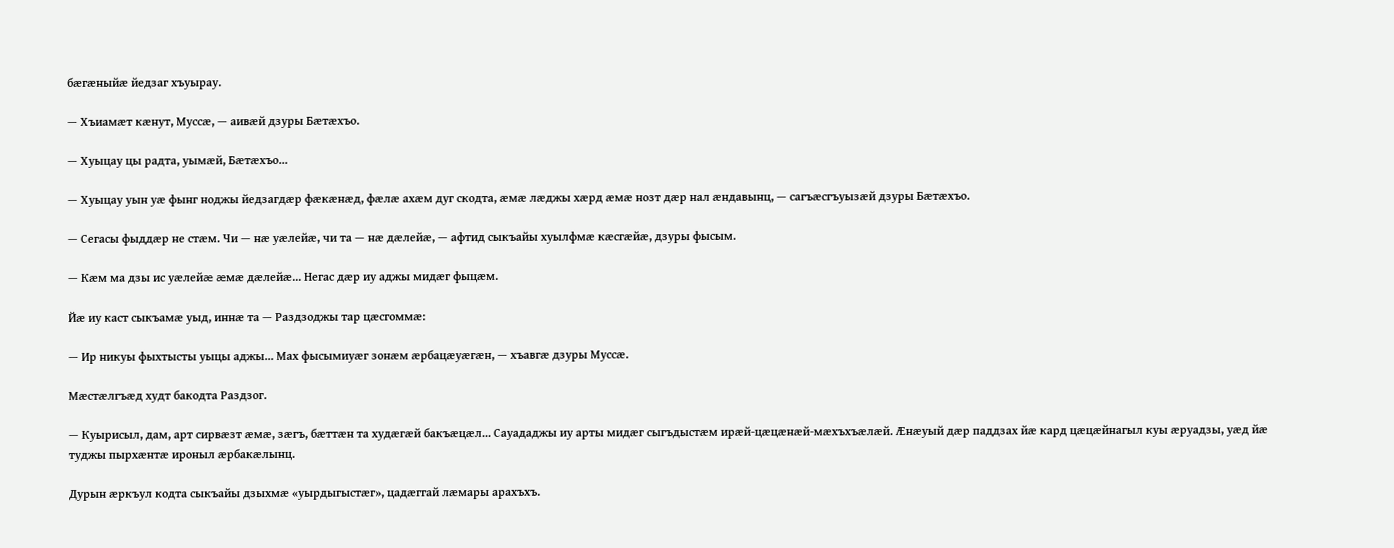бæгæныйæ йедзаг хъуырау.

— Хъиамæт кæнут, Муссæ, — аивæй дзуры Бæтæхъо.

— Хуыцау цы радта, уымæй, Бæтæхъо...

— Хуыцау уын уæ фынг ноджы йедзагдæр фæкæнæд, фæлæ ахæм дуг скодта, æмæ лæджы хæрд æмæ нозт дæр нал æндавынц, — сагъæсгъуызæй дзуры Бæтæхъо.

— Сегасы фыддæр не стæм. Чи — нæ уæлейæ, чи та — нæ дæлейæ, — афтид сыкъайы хуылфмæ кæсгæйæ, дзуры фысым.

— Кæм ма дзы ис уæлейæ æмæ дæлейæ... Негас дæр иу аджы мидæг фыцæм.

Йæ иу каст сыкъамæ уыд, иннæ та — Раздзоджы тар цæсгоммæ:

— Ир никуы фыхтысты уыцы аджы... Мах фысымиуæг зонæм æрбацæуæгæн, — хъавгæ дзуры Муссæ.

Мæстæлгъæд худт бакодта Раздзог.

— Куырисыл, дам, арт сирвæзт æмæ, зæгъ, бæттæн та худæгæй бакъæцæл... Сауададжы иу арты мидæг сыгъдыстæм ирæй-цæцæнæй-мæхъхъæлæй. Æнæуый дæр паддзах йæ кард цæцæйнагыл куы æруадзы, уæд йæ туджы пырхæнтæ ироныл æрбакæлынц.

Дурын æркъул кодта сыкъайы дзыхмæ «уырдыгыстæг», цадæггай лæмары арахъхъ.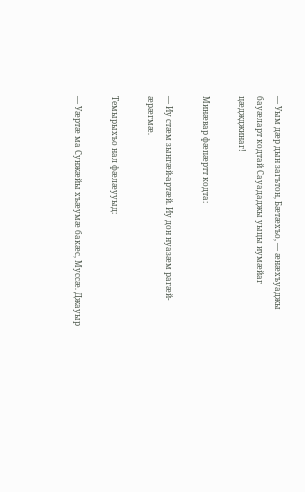— Уым дæр дын загътон, Бæтæхъо, — æнæхъуаджы бауæларт кодтай Сауададжы уыцы иумæйаг цæджджинаг!

Минæвар фæпæртт кодта:

— Иу стæм зынгæй-артæй. Иу дон нуазæм рагæй-æрæгмæ.

Темырыхъо нал фæлæууыд:

— Уæртæ ма Сунжæйы хъæумæ бакæс, Муссæ. Джауыр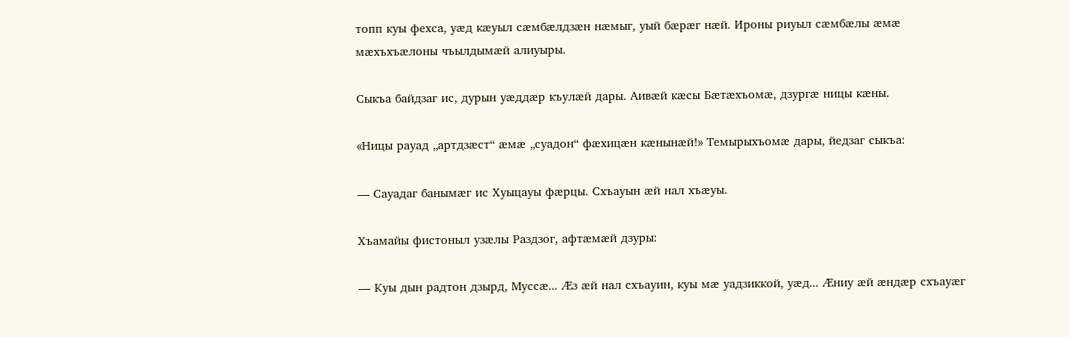топп куы фехса, уæд кæуыл сæмбæлдзæн нæмыг, уый бæрæг нæй. Ироны риуыл сæмбæлы æмæ мæхъхъæлоны чъылдымæй алиуыры.

Сыкъа байдзаг ис, дурын уæддæр къулæй дары. Аивæй кæсы Бæтæхъомæ, дзургæ ницы кæны.

«Ницы рауад „артдзæст“ æмæ „суадон“ фæхицæн кæнынæй!» Темырыхъомæ дары, йедзаг сыкъа:

— Сауадаг банымæг ис Хуыцауы фæрцы. Схъауын æй нал хъæуы.

Хъамайы фистоныл узæлы Раздзог, афтæмæй дзуры:

— Куы дын радтон дзырд, Муссæ... Æз æй нал схъауин, куы мæ уадзиккой, уæд... Æниу æй æндæр схъауæг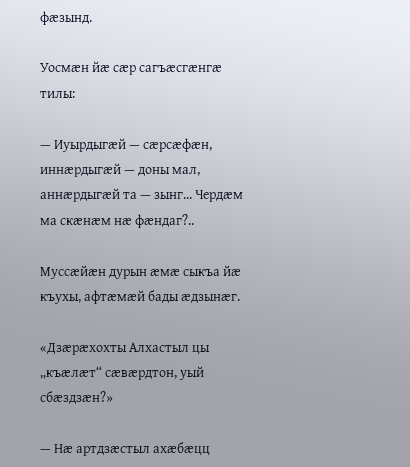фæзынд.

Уосмæн йæ сæр сагъæсгæнгæ тилы:

— Иуырдыгæй — сæрсæфæн, иннæрдыгæй — доны мал, аннæрдыгæй та — зынг... Чердæм ма скæнæм нæ фæндаг?..

Муссæйæн дурын æмæ сыкъа йæ къухы, афтæмæй бады æдзынæг.

«Дзæрæхохты Алхастыл цы „къæлæт“ сæвæрдтон, уый сбæздзæн?»

— Нæ артдзæстыл ахæбæцц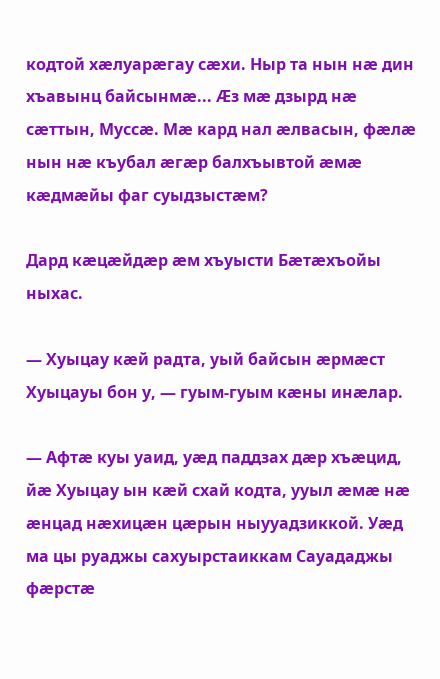кодтой хæлуарæгау сæхи. Ныр та нын нæ дин хъавынц байсынмæ... Æз мæ дзырд нæ сæттын, Муссæ. Мæ кард нал æлвасын, фæлæ нын нæ къубал æгæр балхъывтой æмæ кæдмæйы фаг суыдзыстæм?

Дард кæцæйдæр æм хъуысти Бæтæхъойы ныхас.

— Хуыцау кæй радта, уый байсын æрмæст Хуыцауы бон у, — гуым-гуым кæны инæлар.

— Афтæ куы уаид, уæд паддзах дæр хъæцид, йæ Хуыцау ын кæй схай кодта, ууыл æмæ нæ æнцад нæхицæн цæрын ныууадзиккой. Уæд ма цы руаджы сахуырстаиккам Сауададжы фæрстæ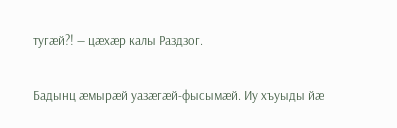тугæй?! — цæхæр калы Раздзог.

Бадынц æмырæй уазæгæй-фысымæй. Иу хъуыды йæ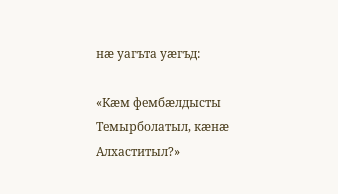нæ уагъта уæгъд:

«Кæм фембæлдысты Темырболатыл, кæнæ Алхаститыл?»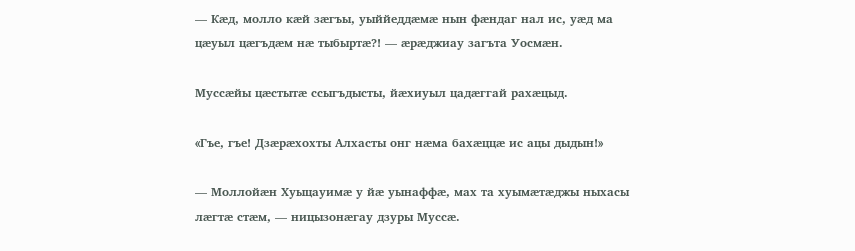— Кæд, молло кæй зæгъы, уыййеддæмæ нын фæндаг нал ис, уæд ма цæуыл цæгъдæм нæ тыбыртæ?! — æрæджиау загъта Уосмæн.

Муссæйы цæстытæ ссыгъдысты, йæхиуыл цадæггай рахæцыд.

«Гъе, гъе! Дзæрæхохты Алхасты онг нæма бахæццæ ис ацы дыдын!»

— Моллойæн Хуыцауимæ у йæ уынаффæ, мах та хуымæтæджы ныхасы лæгтæ стæм, — ницызонæгау дзуры Муссæ.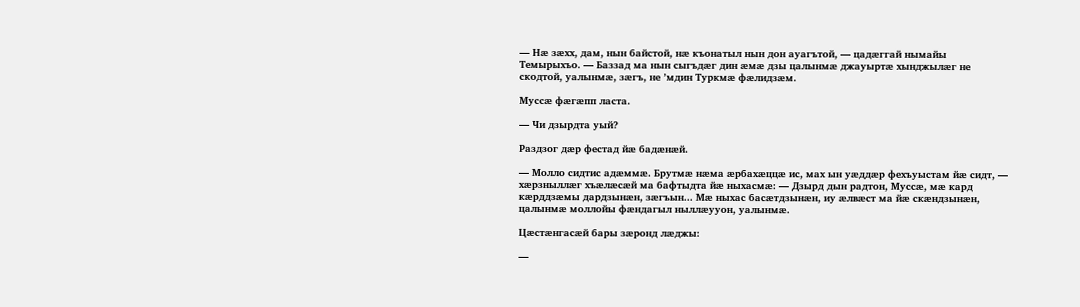— Нæ зæхх, дам, нын байстой, нæ къонатыл нын дон ауагътой, — цадæггай нымайы Темырыхъо. — Баззад ма нын сыгъдæг дин æмæ дзы цалынмæ джауыртæ хынджылæг не скодтой, уалынмæ, зæгъ, не ’мдин Туркмæ фæлидзæм.

Муссæ фæгæпп ласта.

— Чи дзырдта уый?

Раздзог дæр фестад йæ бадæнæй.

— Молло сидтис адæммæ. Брутмæ нæма æрбахæццæ ис, мах ын уæддæр фехъуыстам йæ сидт, — хæрзныллæг хъæлæсæй ма бафтыдта йæ ныхасмæ: — Дзырд дын радтон, Муссæ, мæ кард кæрддзæмы дардзынæн, зæгъын... Мæ ныхас басæтдзынæн, иу æлвæст ма йæ скæндзынæн, цалынмæ моллойы фæндагыл ныллæууон, уалынмæ.

Цæстæнгасæй бары зæронд лæджы:

—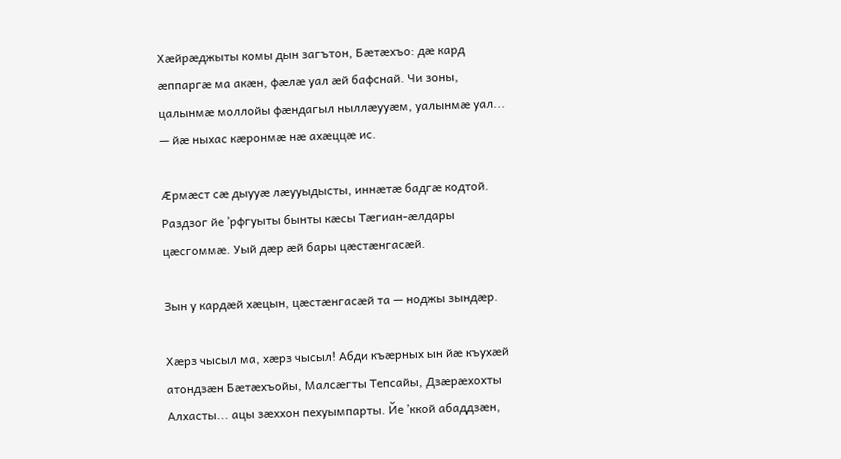Хæйрæджыты комы дын загътон, Бæтæхъо: дæ кард æппаргæ ма акæн, фæлæ уал æй бафснай. Чи зоны, цалынмæ моллойы фæндагыл ныллæууæм, уалынмæ уал... — йæ ныхас кæронмæ нæ ахæццæ ис.

Æрмæст сæ дыууæ лæууыдысты, иннæтæ бадгæ кодтой. Раздзог йе ’рфгуыты бынты кæсы Тæгиан-æлдары цæсгоммæ. Уый дæр æй бары цæстæнгасæй.

Зын у кардæй хæцын, цæстæнгасæй та — ноджы зындæр.

Хæрз чысыл ма, хæрз чысыл! Абди къæрных ын йæ къухæй атондзæн Бæтæхъойы, Малсæгты Тепсайы, Дзæрæхохты Алхасты... ацы зæххон пехуымпарты. Йе ’ккой абаддзæн,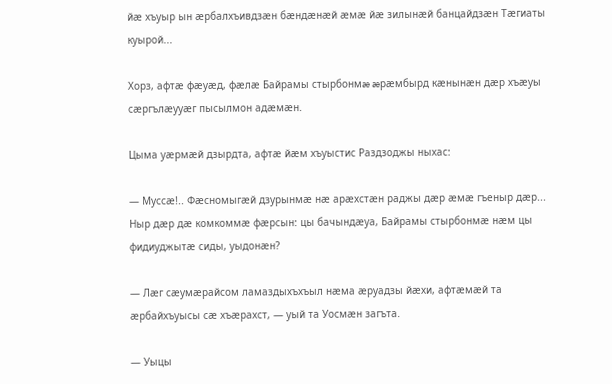йæ хъуыр ын æрбалхъивдзæн бæндæнæй æмæ йæ зилынæй банцайдзæн Тæгиаты куырой...

Хорз, афтæ фæуæд, фæлæ Байрамы стырбонмæ æрæмбырд кæнынæн дæр хъæуы сæргълæууæг пысылмон адæмæн.

Цыма уæрмæй дзырдта, афтæ йæм хъуыстис Раздзоджы ныхас:

— Муссæ!.. Фæсномыгæй дзурынмæ нæ арæхстæн раджы дæр æмæ гъеныр дæр... Ныр дæр дæ комкоммæ фæрсын: цы бачындæуа, Байрамы стырбонмæ нæм цы фидиуджытæ сиды, уыдонæн?

— Лæг сæумæрайсом ламаздыхъхъыл нæма æруадзы йæхи, афтæмæй та æрбайхъуысы сæ хъæрахст, — уый та Уосмæн загъта.

— Уыцы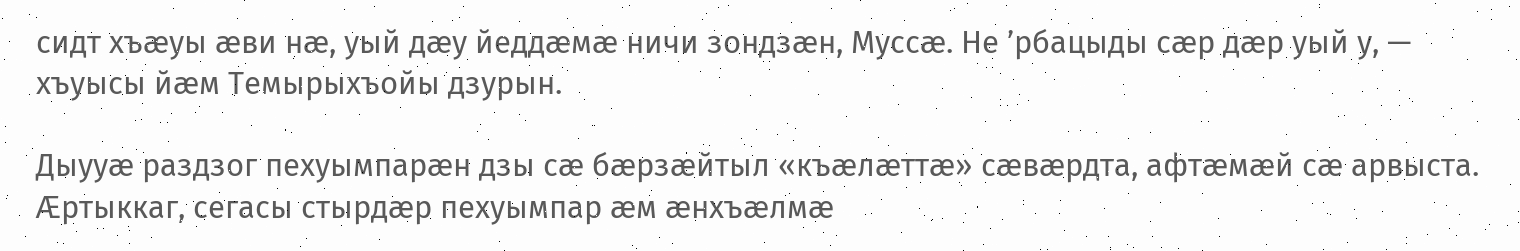сидт хъæуы æви нæ, уый дæу йеддæмæ ничи зондзæн, Муссæ. Не ’рбацыды сæр дæр уый у, — хъуысы йæм Темырыхъойы дзурын.

Дыууæ раздзог пехуымпарæн дзы сæ бæрзæйтыл «къæлæттæ» сæвæрдта, афтæмæй сæ арвыста. Æртыккаг, сегасы стырдæр пехуымпар æм æнхъæлмæ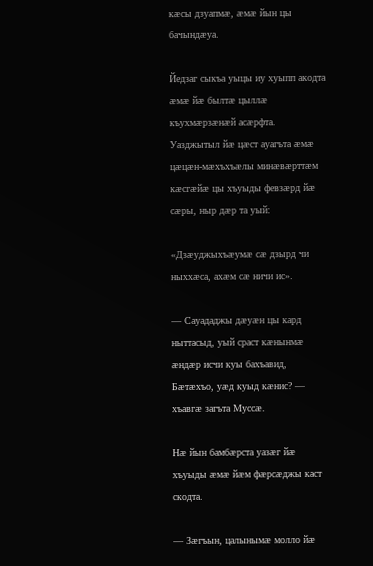кæсы дзуапмæ, æмæ йын цы бачындæуа.

Йедзаг сыкъа уыцы иу хуыпп акодта æмæ йæ былтæ цыллæ къухмæрзæнæй асæрфта. Уазджытыл йæ цæст ауагъта æмæ цæцæн-мæхъхъæлы минæвæрттæм кæсгæйæ цы хъуыды февзæрд йæ сæры, ныр дæр та уый:

«Дзæуджыхъæумæ сæ дзырд чи ныххæса, ахæм сæ ничи ис».

— Сауададжы дæуæн цы кард ныттасыд, уый сраст кæнынмæ æндæр исчи куы бахъавид, Бæтæхъо, уæд куыд кæнис? — хъавгæ загъта Муссæ.

Нæ йын бамбæрста уазæг йæ хъуыды æмæ йæм фæрсæджы каст скодта.

— Зæгъын, цалынымæ молло йæ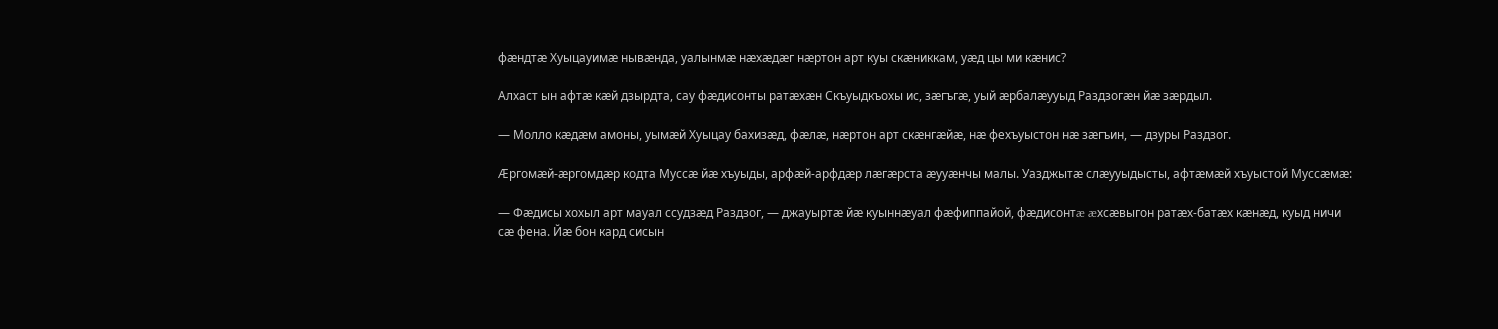фæндтæ Хуыцауимæ нывæнда, уалынмæ нæхæдæг нæртон арт куы скæниккам, уæд цы ми кæнис?

Алхаст ын афтæ кæй дзырдта, сау фæдисонты ратæхæн Скъуыдкъохы ис, зæгъгæ, уый æрбалæууыд Раздзогæн йæ зæрдыл.

— Молло кæдæм амоны, уымæй Хуыцау бахизæд, фæлæ, нæртон арт скæнгæйæ, нæ фехъуыстон нæ зæгъин, — дзуры Раздзог.

Æргомæй-æргомдæр кодта Муссæ йæ хъуыды, арфæй-арфдæр лæгæрста æууæнчы малы. Уазджытæ слæууыдысты, афтæмæй хъуыстой Муссæмæ:

— Фæдисы хохыл арт мауал ссудзæд Раздзог, — джауыртæ йæ куыннæуал фæфиппайой, фæдисонтæ æхсæвыгон ратæх-батæх кæнæд, куыд ничи сæ фена. Йæ бон кард сисын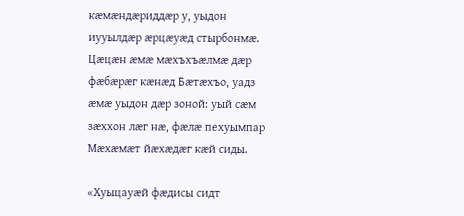кæмæндæриддæр у, уыдон иууылдæр æрцæуæд стырбонмæ. Цæцæн æмæ мæхъхъæлмæ дæр фæбæрæг кæнæд Бæтæхъо, уадз æмæ уыдон дæр зоной: уый сæм зæххон лæг нæ, фæлæ пехуымпар Мæхæмæт йæхæдæг кæй сиды.

«Хуыцауæй фæдисы сидт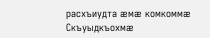расхъиудта æмæ комкоммæ Скъуыдкъохмæ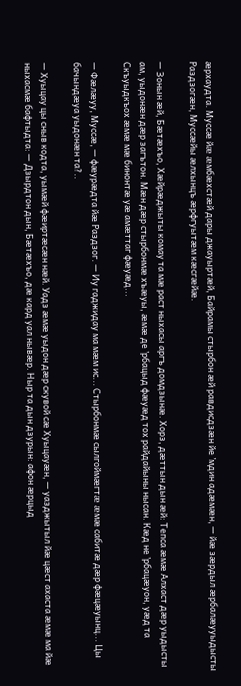æрхаудта. Муссæ йæ æмбæхстæй дары джауыртæй, Байрамы стырбон æй равдисдзæн йе ’мдин адæмæн, — йæ зæрдыл æрбалæууыдысты Раздзогæн, Муссæйы æлхынцъ æрфгуытæм кæсгæйæ.

— Зонын æй, Бæтæхъо, Хæйрæджыты комау та мæ раст ныхасы аргъ домдзынæ. Хорз, дæттын дын æй: Тепса æмæ Алхаст дæр уыдысты ам, уыдонæн дæр загътон. Мæн дæр стырбонмæ хъæуы, æмæ де ’рбацыд фæуæд тох райдайыны нысан. Кæд не ’рбацæуон, уæд та Скъуыдкъох æмæ мæ бинонтæ уæ амæттаг фæуæд...

— Фæлæуу, Муссæ, — фæурæдта йæ Раздзог. — Иу гаджидау ма мæм ис... Стырбонмæ сылгоймæгтæ æмæ сабитæ дæр фæцæуынц... Цы бачындæуа уыдонæн та?..

— Хуыцау цы сныв кодта, уымæй фæиртæсæн нæй. Уадз æмæ уыдон дæр скувой сæ Хуыцауæн, — уазджытыл йæ цæст ахаста æмæ ма йæ ныхасмæ бафтыдта: — Дзырдтон дын, Бæтæхъо, дæ кард уал нывæр. Ныр та дын дзурын: афон æрцыд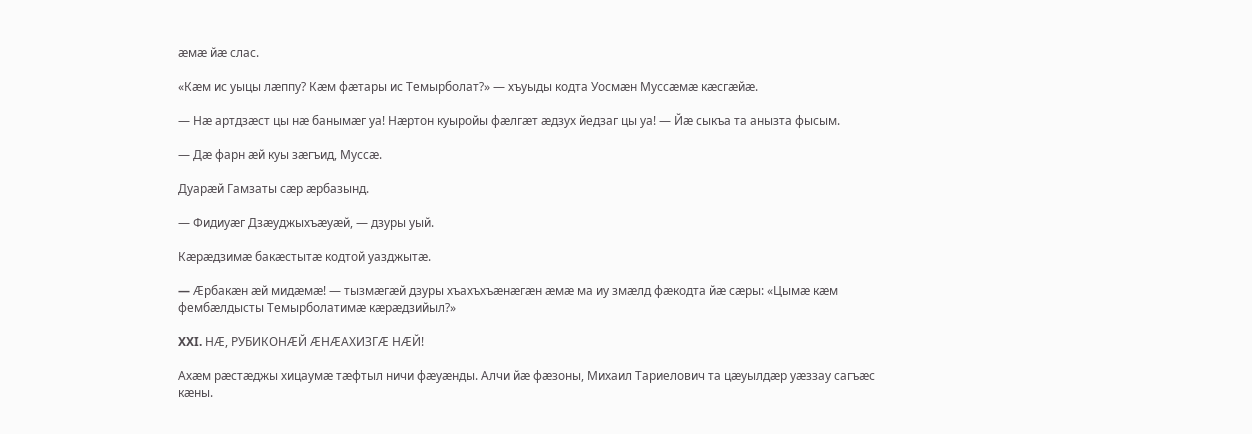æмæ йæ слас.

«Кæм ис уыцы лæппу? Кæм фæтары ис Темырболат?» — хъуыды кодта Уосмæн Муссæмæ кæсгæйæ.

— Нæ артдзæст цы нæ банымæг уа! Нæртон куыройы фæлгæт æдзух йедзаг цы уа! — Йæ сыкъа та анызта фысым.

— Дæ фарн æй куы зæгъид, Муссæ.

Дуарæй Гамзаты сæр æрбазынд.

— Фидиуæг Дзæуджыхъæуæй, — дзуры уый.

Кæрæдзимæ бакæстытæ кодтой уазджытæ.

— Æрбакæн æй мидæмæ! — тызмæгæй дзуры хъахъхъæнæгæн æмæ ма иу змæлд фæкодта йæ сæры: «Цымæ кæм фембæлдысты Темырболатимæ кæрæдзийыл?»

XXI. НÆ, РУБИКОНÆЙ ÆНÆАХИЗГÆ НÆЙ!

Ахæм рæстæджы хицаумæ тæфтыл ничи фæуæнды. Алчи йæ фæзоны, Михаил Тариелович та цæуылдæр уæззау сагъæс кæны.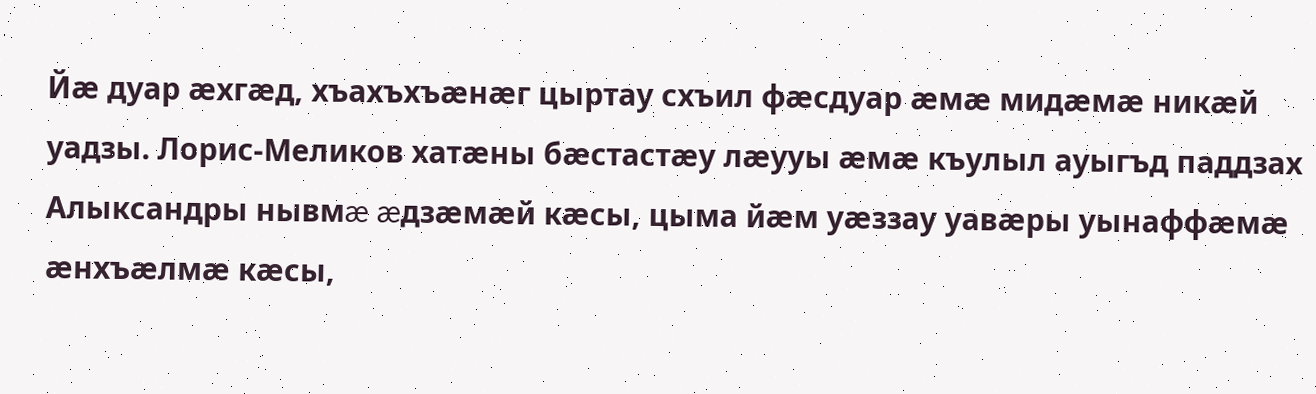Йæ дуар æхгæд, хъахъхъæнæг цыртау схъил фæсдуар æмæ мидæмæ никæй уадзы. Лорис-Меликов хатæны бæстастæу лæууы æмæ къулыл ауыгъд паддзах Алыксандры нывмæ æдзæмæй кæсы, цыма йæм уæззау уавæры уынаффæмæ æнхъæлмæ кæсы,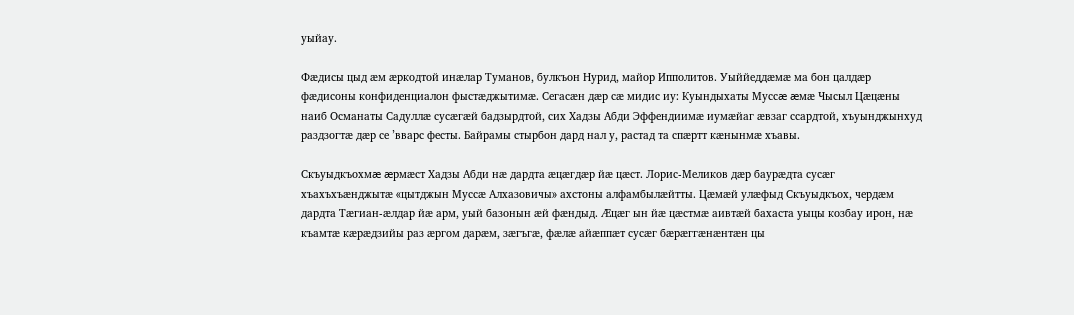уыйау.

Фæдисы цыд æм æркодтой инæлар Туманов, булкъон Нурид, майор Ипполитов. Уыййеддæмæ ма бон цалдæр фæдисоны конфиденциалон фыстæджытимæ. Сегасæн дæр сæ мидис иу: Куындыхаты Муссæ æмæ Чысыл Цæцæны наиб Османаты Садуллæ сусæгæй бадзырдтой, сих Хадзы Абди Эффендиимæ иумæйаг æвзаг ссардтой, хъуынджынхуд раздзогтæ дæр се ’вварс фесты. Байрамы стырбон дард нал у, растад та спæртт кæнынмæ хъавы.

Скъуыдкъохмæ æрмæст Хадзы Абди нæ дардта æцæгдæр йæ цæст. Лорис-Меликов дæр баурæдта сусæг хъахъхъæнджытæ «цытджын Муссæ Алхазовичы» ахстоны алфамбылæйтты. Цæмæй улæфыд Скъуыдкъох, чердæм дардта Тæгиан-æлдар йæ арм, уый базонын æй фæндыд. Æцæг ын йæ цæстмæ аивтæй бахаста уыцы козбау ирон, нæ къамтæ кæрæдзийы раз æргом дарæм, зæгъгæ, фæлæ айæппæт сусæг бæрæггæнæнтæн цы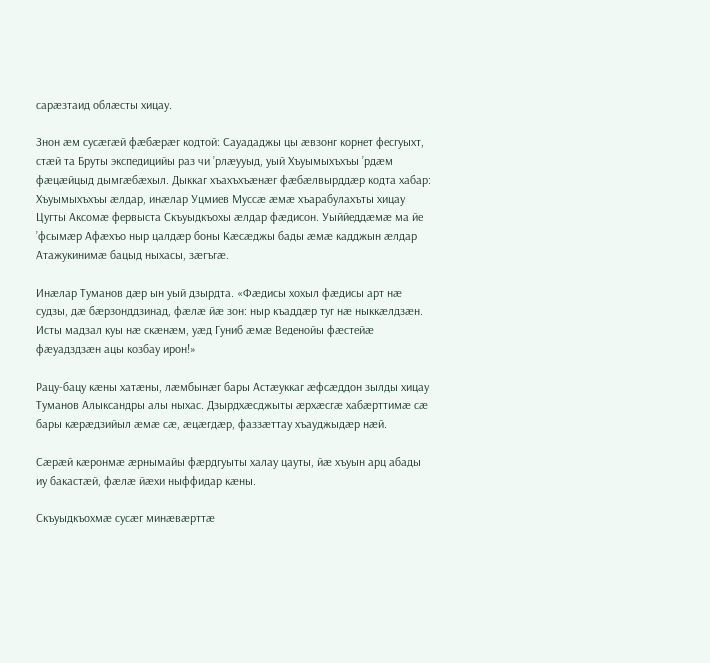сарæзтаид облæсты хицау.

Знон æм сусæгæй фæбæрæг кодтой: Сауададжы цы æвзонг корнет фесгуыхт, стæй та Бруты экспедицийы раз чи ’рлæууыд, уый Хъуымыхъхъы ’рдæм фæцæйцыд дымгæбæхыл. Дыккаг хъахъхъæнæг фæбæлвырддæр кодта хабар: Хъуымыхъхъы æлдар, инæлар Уцмиев Муссæ æмæ хъарабулахъты хицау Цугты Аксомæ фервыста Скъуыдкъохы æлдар фæдисон. Уыййеддæмæ ма йе ’фсымæр Афæхъо ныр цалдæр боны Кæсæджы бады æмæ кадджын æлдар Атажукинимæ бацыд ныхасы, зæгъгæ.

Инæлар Туманов дæр ын уый дзырдта. «Фæдисы хохыл фæдисы арт нæ судзы, дæ бæрзонддзинад, фæлæ йæ зон: ныр къаддæр туг нæ ныккæлдзæн. Исты мадзал куы нæ скæнæм, уæд Гуниб æмæ Веденойы фæстейæ фæуадздзæн ацы козбау ирон!»

Рацу-бацу кæны хатæны, лæмбынæг бары Астæуккаг æфсæддон зылды хицау Туманов Алыксандры алы ныхас. Дзырдхæсджыты æрхæсгæ хабæрттимæ сæ бары кæрæдзийыл æмæ сæ, æцæгдæр, фаззæттау хъауджыдæр нæй.

Сæрæй кæронмæ æрнымайы фæрдгуыты халау цауты, йæ хъуын арц абады иу бакастæй, фæлæ йæхи ныффидар кæны.

Скъуыдкъохмæ сусæг минæвæрттæ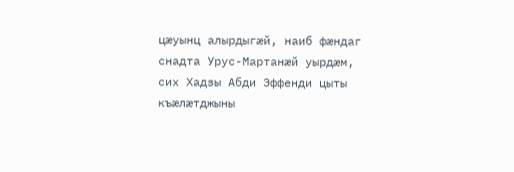цæуынц алырдыгæй, наиб фæндаг снадта Урус-Мартанæй уырдæм, сих Хадзы Абди Эффенди цыты къæлæтджыны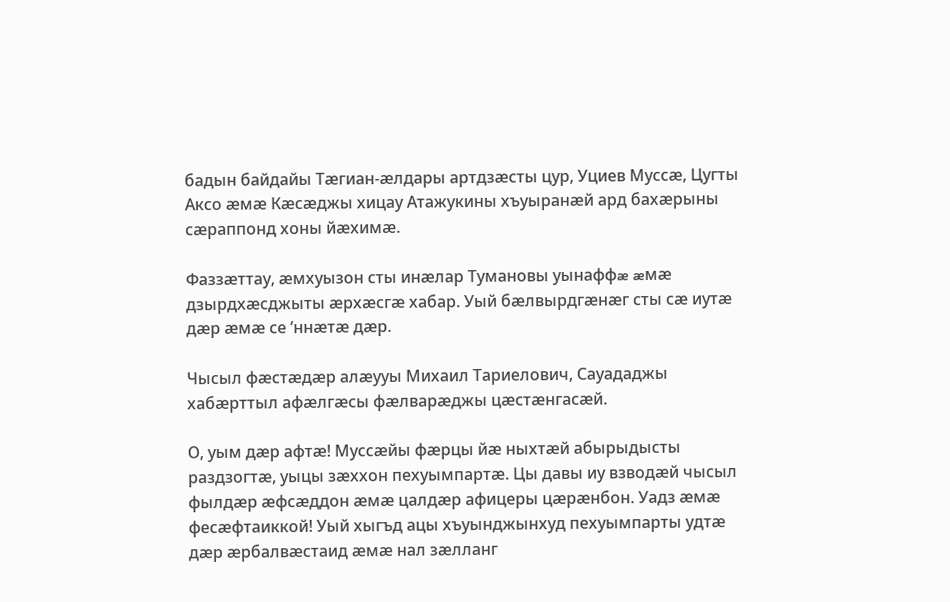бадын байдайы Тæгиан-æлдары артдзæсты цур, Уциев Муссæ, Цугты Аксо æмæ Кæсæджы хицау Атажукины хъуыранæй ард бахæрыны сæраппонд хоны йæхимæ.

Фаззæттау, æмхуызон сты инæлар Тумановы уынаффæ æмæ дзырдхæсджыты æрхæсгæ хабар. Уый бæлвырдгæнæг сты сæ иутæ дæр æмæ се ’ннæтæ дæр.

Чысыл фæстæдæр алæууы Михаил Тариелович, Сауададжы хабæрттыл афæлгæсы фæлварæджы цæстæнгасæй.

О, уым дæр афтæ! Муссæйы фæрцы йæ ныхтæй абырыдысты раздзогтæ, уыцы зæххон пехуымпартæ. Цы давы иу взводæй чысыл фылдæр æфсæддон æмæ цалдæр афицеры цæрæнбон. Уадз æмæ фесæфтаиккой! Уый хыгъд ацы хъуынджынхуд пехуымпарты удтæ дæр æрбалвæстаид æмæ нал зæлланг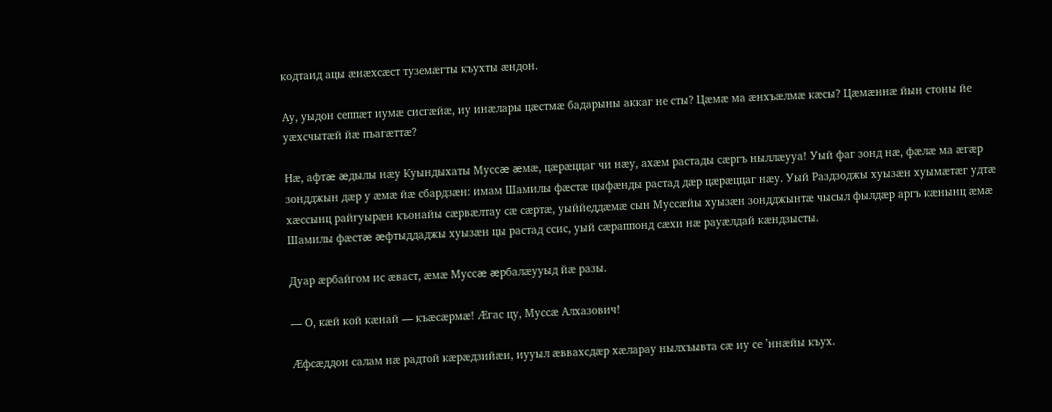кодтаид ацы æнæхсæст туземæгты къухты æндон.

Ау, уыдон сеппæт иумæ сисгæйæ, иу инæлары цæстмæ бадарыны аккаг не сты? Цæмæ ма æнхъæлмæ кæсы? Цæмæннæ йын стоны йе уæхсчытæй йæ пъагæттæ?

Нæ, афтæ æдылы нæу Куындыхаты Муссæ æмæ, цæрæццаг чи нæу, ахæм растады сæргъ ныллæууа! Уый фаг зонд нæ, фæлæ ма æгæр зондджын дæр у æмæ йæ сбардзæн: имам Шамилы фæстæ цыфæнды растад дæр цæрæццаг нæу. Уый Раздзоджы хуызæн хуымæтæг удтæ хæссынц райгуырæн къонайы сæрвæлтау сæ сæртæ, уыййеддæмæ сын Муссæйы хуызæн зондджынтæ чысыл фылдæр аргъ кæнынц æмæ Шамилы фæстæ æфтыддаджы хуызæн цы растад ссис, уый сæраппонд сæхи нæ рауæлдай кæндзысты.

Дуар æрбайгом ис æваст, æмæ Муссæ æрбалæууыд йæ разы.

— О, кæй кой кæнай — къæсæрмæ! Æгас цу, Муссæ Алхазович!

Æфсæддон салам нæ радтой кæрæдзийæн, иууыл æввахсдæр хæларау нылхъывта сæ иу се ’ннæйы къух.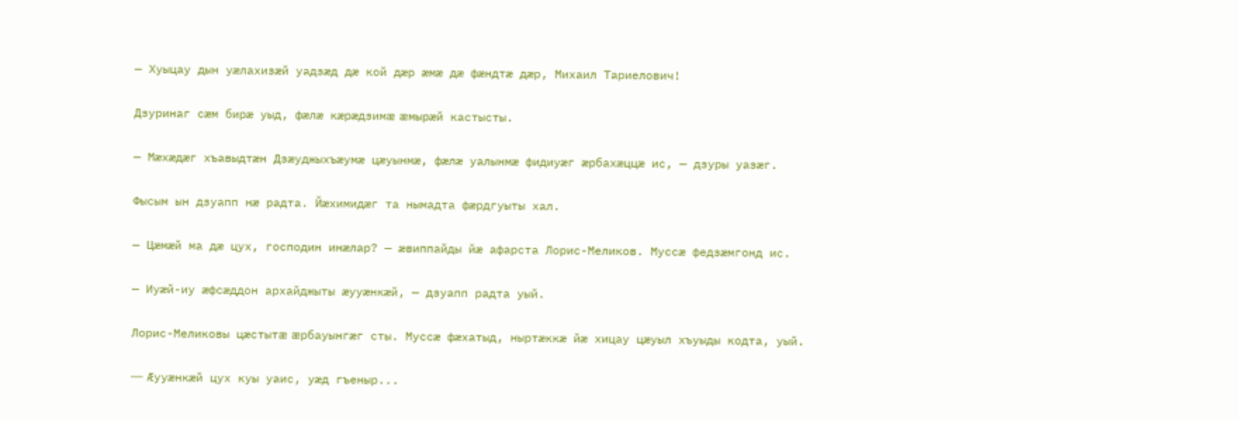— Хуыцау дын уæлахизæй уадзæд дæ кой дæр æмæ дæ фæндтæ дæр, Михаил Тариелович!

Дзуринаг сæм бирæ уыд, фæлæ кæрæдзимæ æмырæй кастысты.

— Мæхæдæг хъавыдтæн Дзæуджыхъæумæ цæуынмæ, фæлæ уалынмæ фидиуæг æрбахæццæ ис, — дзуры уазæг.

Фысым ын дзуапп нæ радта. Йæхимидæг та нымадта фæрдгуыты хал.

— Цæмæй ма дæ цух, господин инæлар? — æвиппайды йæ афарста Лорис-Меликов. Муссæ федзæмгонд ис.

— Иуæй-иу æфсæддон архайджыты æууæнкæй, — дзуапп радта уый.

Лорис-Меликовы цæстытæ æрбауынгæг сты. Муссæ фæхатыд, ныртæккæ йæ хицау цæуыл хъуыды кодта, уый.

— Æууæнкæй цух куы уаис, уæд гъеныр...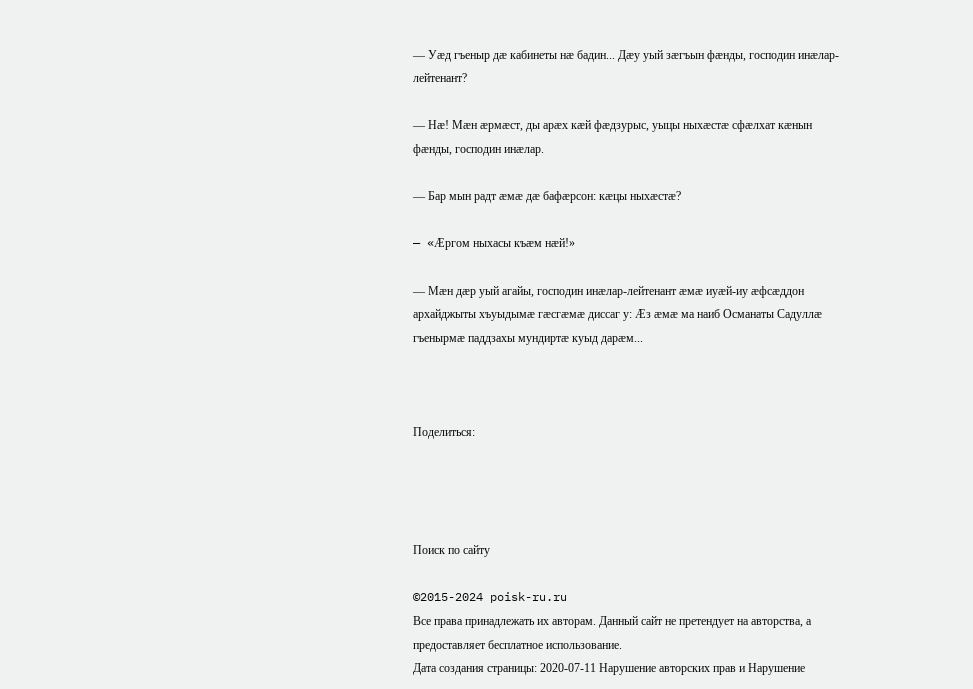— Уæд гъеныр дæ кабинеты нæ бадин... Дæу уый зæгъын фæнды, господин инæлар-лейтенант?

— Нæ! Мæн æрмæст, ды арæх кæй фæдзурыс, уыцы ныхæстæ сфæлхат кæнын фæнды, господин инæлар.

— Бар мын радт æмæ дæ бафæрсон: кæцы ныхæстæ?

— «Æргом ныхасы къæм нæй!»

— Мæн дæр уый агайы, господин инæлар-лейтенант æмæ иуæй-иу æфсæддон архайджыты хъуыдымæ гæсгæмæ диссаг у: Æз æмæ ма наиб Османаты Садуллæ гъенырмæ паддзахы мундиртæ куыд дарæм...



Поделиться:




Поиск по сайту

©2015-2024 poisk-ru.ru
Все права принадлежать их авторам. Данный сайт не претендует на авторства, а предоставляет бесплатное использование.
Дата создания страницы: 2020-07-11 Нарушение авторских прав и Нарушение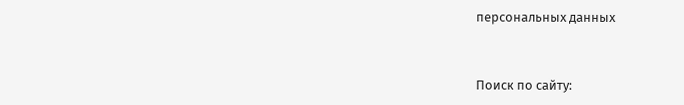персональных данных


Поиск по сайту: